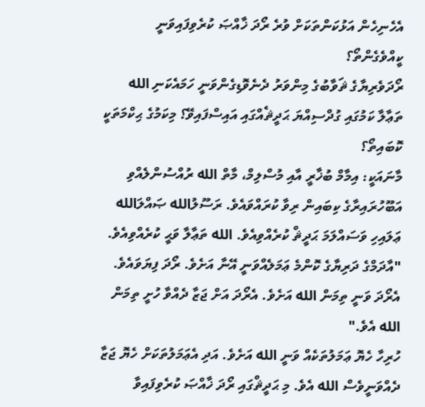އެހެނިހެން އަޅުކަންތަކަށް ވުރެ ރޯދަ ޚާއްޞަ ކުރެވިފައިވަނީ ކީއްވެގެންތޯ؟
ރޯދަވެރިޔާގެ ޘަވާބުގެ މިންވަރު ދެނެވޮޑިގެންވަނީ ހަމައެކަނި الله ތަޢާލާ ކަމުގައި ގުދްސިއްޔަ ޙަދީޘެއްގައި އައިސްފައިވޭ؟ މިކަމުގެ ޙިކްމަތަކީ ކޮބައިތޯ؟
މާނައަކީ: އިމާމް ބުޚާރީ އާއި މުސްލިމް، މާތް الله ރުއްސުންލެއްވި އަބޫހުރައިރާގެ ކިބައިން ރިވާ ކުރައްވައެވެ. ރަސޫލުالله ޞައްލަالله ޢަލައިހި ވަސައްލަމަ ޙަދީޘް ކުރެއްވިއެވެ. الله ތަޢާލާ ވަޙީ ކުރެއްވިއެވެ. "އާދަމްގެ ދަރިޔާގެ ކޮންމެ ޢަމަލެއްވަނީ އޭނާ އަށެވެ. ރޯދަ ފިޔަވައެވެ. އެރޯދަ ވަނީ ތިމަން الله އަށެވެ. އެރޯދަ އަށް ޖަޒާ ދެއްވާ ހުށީ ތިމަން الله އެވެ."
ހުރިހާ ހެޔޮ ޢަމަލުތަކެއް ވަނީ الله އަށެވެ. އަދި އެޢަމަލުތަކަށް ހެޔޮ ޖަޒާ ދެއްވަނީވެސް الله އެވެ. މި ޙަދީޘްގައި ރޯދަ ޚާއްޞަ ކުރެވިފައިވާ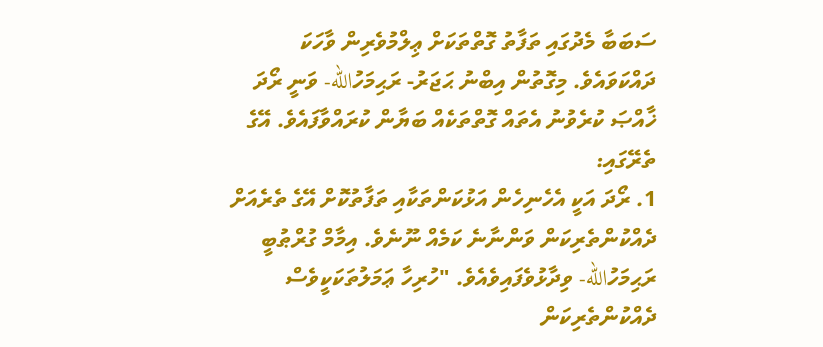ސަބަބާ މެދުގައި ތަފާތު ގޮތްތަކަށް ޢިލްމުވެރިން ވާހަކަ ދައްކަވައެވެ. މިގޮތުން އިބްނު ޙަޖަރު- ރަޙިމަހުالله- ވަނީ ރޯދަ ޚާއްޞަ ކުރެވުނު އެތައް ގޮތްތަކެއް ބަޔާން ކުރައްވާފައެވެ. އޭގެ ތެރޭގައި:
1. ރޯދަ އަކީ އެހެނިހެން އަޅުކަންތަކާއި ތަފާތުކޮށް އޭގެ ތެރެއަށް ދެއްކުންތެރިކަން ވަންނާނެ ކަމެއް ނޫނެވެ. އިމާމް ގުރްޠުބީ ރަޙިމަހުالله- ވިދާޅުވެފައިވެއެވެ. "ހުރިހާ ޢަމަލުތަކަކީވެސް ދެއްކުންތެރިކަން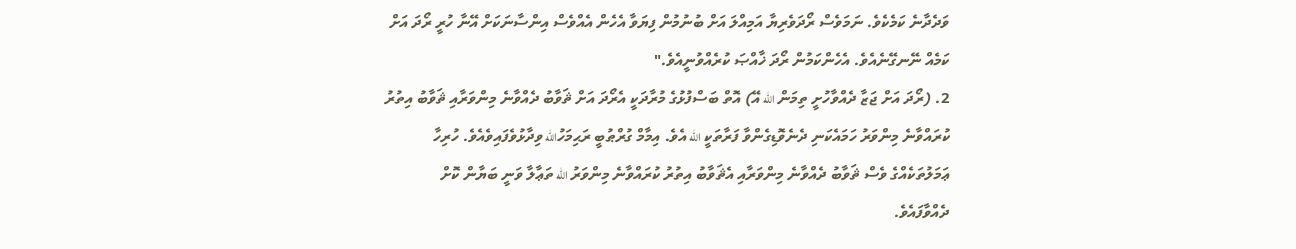ވަދެދާނެ ކަމެކެވެ. ނަމަވެސް ރޯދަވެރިޔާ އަމިއްލަ އަށް ބުނުމުން ފިޔަވާ އެހެން އެއްވެސް އިންސާނަކަށް އޭނާ ހުރީ ރޯދަ އަށް ކަމެއް ނޭނގޭނެއެވެ. އެހެންކަމުން ރޯދަ ޚާއްޞަ ކުރެއްވުނީއެވެ."
2. (ރޯދަ އަށް ޖަޒާ ދެއްވާހުށީ ތިމަން الله އޭ) އޮތް ބަސްފުޅުގެ މުރާދަކީ އެރޯދަ އަށް ޘަވާބު ދެއްވާނެ މިންވަރާއި ޘަވާބު އިތުރު ކުރައްވާނެ މިންވަރު ހަމައެކަނި ދެނެވޮޑިގެންވާ ފަރާތަކީ الله އެވެ. އިމާމް ގުރްޠުބީ ރަޙިމަހުالله ވިދާޅުވެފައިވެއެވެ. ހުރިހާ ޢަމަލުތަކެއްގެ ވެސް ޘަވާބު ދެއްވާނެ މިންވަރާއި އެޘަވާބު އިތުރު ކުރައްވާނެ މިންވަރު الله ތަޢާލާ ވަނީ ބަޔާން ކޮށް ދެއްވާފައެވެ.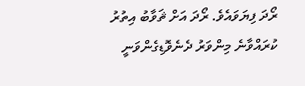ރޯދަ ފިޔަވައެވެ. ރޯދަ އަށް ޘަވާބު އިތުރު ކުރައްވާނެ މިންވަރު ދެނެވޮޑިގެންވަނީ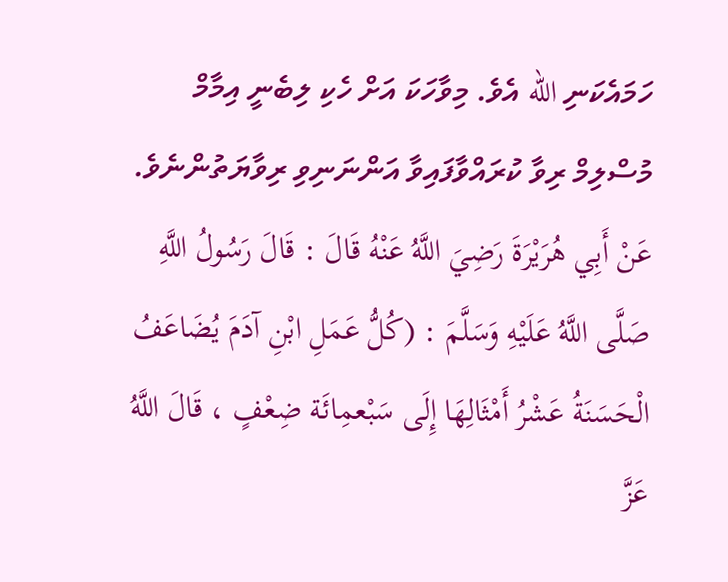ހަމައެކަނި الله އެވެ. މިވާހަކަ އަށް ހެކި ލިބެނީ އިމާމް މުސްލިމް ރިވާ ކުރައްވާފައިވާ އަންނަނިވި ރިވާޔަތުންނެވެ. عَنْ أَبِي هُرَيْرَةَ رَضِيَ اللَّهُ عَنْهُ قَالَ : قَالَ رَسُولُ اللَّهِ صَلَّى اللَّهُ عَلَيْهِ وَسَلَّمَ : (كُلُّ عَمَلِ ابْنِ آدَمَ يُضَاعَفُ الْحَسَنَةُ عَشْرُ أَمْثَالِهَا إِلَى سَبْعمِائَة ضِعْفٍ ، قَالَ اللَّهُ عَزَّ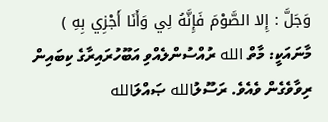وَجَلَّ : إِلا الصَّوْمَ فَإِنَّهُ لِي وَأَنَا أَجْزِي بِهِ ) މާނައަކީ: މާތް الله ރުއްސުންލެއްވި އަބޫހުރައިރާގެ ކިބައިން ރިވާވެގެން ވެއެވެ. ރަސޫލުالله ޞައްލަالله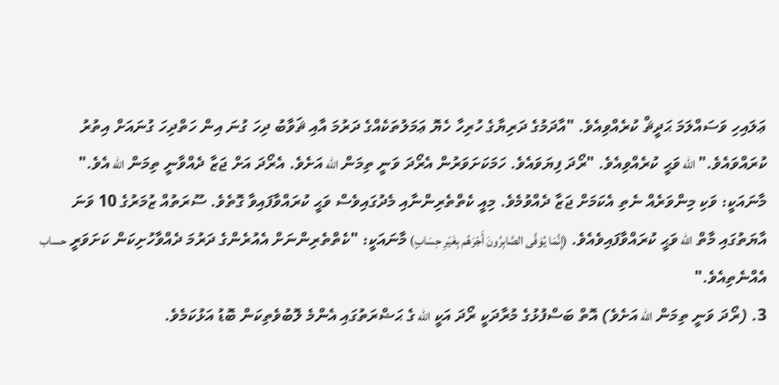ޢަލައިހި ވަސައްލަމަ ޙަދީޘް ކުރެއްވިއެވެ. "އާދަމުގެ ދަރިޔާގެ ހުރިހާ ހެޔޮ ޢަމަލުތަކެއްގެ ދަރުމަ އާއި ޘަވާބު ދިހަ ގުނަ އިން ހަތްދިހަ ގުނައަށް އިތުރު ކުރައްވައެވެ." الله ވަޙީ ކުރެއްވިއެވެ. "ރޯދަ ފިޔަވައެވެ. ހަމަކަށަވަރުން އެރޯދަ ވަނީ ތިމަން الله އަށެވެ. އެރޯދަ އަށް ޖަޒާ ދެއްވާނީ ތިމަން الله އެވެ." މާނައަކީ: ވަކި މިންވަރެއް ނެތި އެކަމަށް ޖަޒާ ދެއްވުމެވެ. މިއީ ކެތްތެރިންނާއި މެދުގައިވެސް ވަޙީ ކުރައްވާފައިވާ ގޮތެވެ. ސޫރަތުއް ޒުމަރުގެ 10 ވަނަ އާޔަތުގައި މާތް الله ވަޙީ ކުރައްވާފައިވެއެވެ. (إِنَّمَا يُوَفَّى الصَّابِرُونَ أَجْرَهُم بِغَيْرِ حِسَابٍ) މާނައަކީ: "ކެތްތެރިންނަށް އެއުރެންގެ ދަރުމަ ދެއްވާހުށިކަން ކަށަވަރީ حساب އެއްނެތިއެވެ."
3. (ރޯދަ ވަނީ ތިމަން الله އަށެވެ) އޮތް ބަސްފުޅުގެ މުރާދަކީ ރޯދަ އަކީ الله ގެ ޙަޟްރަތުގައި އެންމެ ލޮބުވެތިކަން ބޮޑު އަޅުކަމެވެ.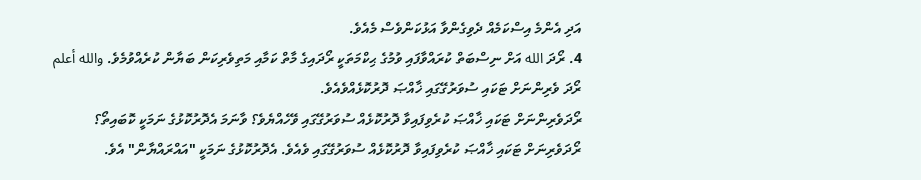އަދި އެންމެ އިސްކަމެއް ދެވިގެންވާ އަޅުކަންވެސް މެއެވެ.
4. ރޯދަ الله އަށް ނިސްބަތް ކުރައްވާފައި ވުމުގެ ޙިކްމަތަކީ ރޯދައިގެ މާތް ކަމާއި މަތިވެރިކަން ބަޔާން ކުރެއްވުމެވެ. والله أعلم
ރޯދަ ވެރިންނަށް ޓަކައި ސުވަރުގޭގައި ޚާއްޞަ ދޮރުކޮޅެއްވެއެވެ.
ރޯދަވެރިންނަށް ޓަކައި ޚާއްޞަ ކުރެވިފައިވާ ދޮރުކޮޅެއް ސުވަރުގޭގައި ވޭހެއްޔެވެ؟ ވާނަމަ އެދޮރުކޮޅުގެ ނަމަކީ ކޮބައިތޯ؟
ރޯދަވެރިނަށް ޓަކައި ޚާއްޞަ ކުރެވިފައިވާ ދޮރުކޮޅެއް ސުވަރުގޭގައި ވެއެވެ. އެދޮރުކޮޅުގެ ނަމަކީ "އައްރައްޔާން" އެވެ.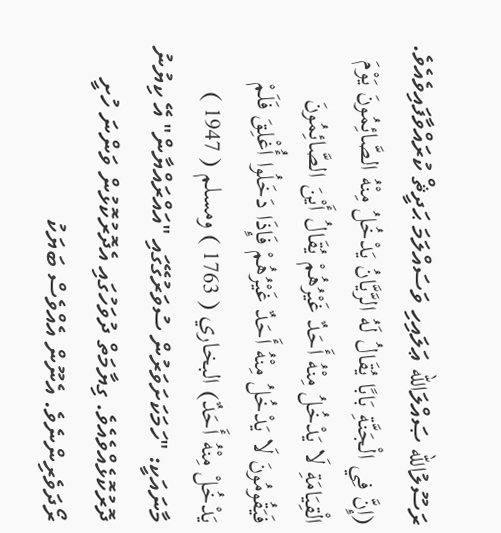ރަސޫލުالله ޞައްލަالله ޢަލައިހި ވަސައްލަމަ ޙަދީޘް ކުރައްވާފައިވެއެވެ. (إِنَّ فِي الْجَنَّةِ بَابًا يُقَالُ لَهُ الرَّيَّانُ يَدْخُلُ مِنْهُ الصَّائِمُونَ يَوْمَ الْقِيَامَةِ لَا يَدْخُلُ مِنْهُ أَحَدٌ غَيْرُهُمْ يُقَالُ أَيْنَ الصَّائِمُونَ فَيَقُومُونَ لَا يَدْخُلُ مِنْهُ أَحَدٌ غَيْرُهُمْ فَإِذَا دَخَلُوا أُغْلِقَ فَلَمْ يَدْخُلْ مِنْهُ أَحَدٌ) البخاري ( 1763 ) ومسلم ( 1947 ) މާނައަކީ: "ހަމަކަށަވަރުން ސުވަރުގޭގައި "އައްރައްޔާން" އޭ ކިޔުނު ދޮރުކޮޅެއްވެއެވެ. ގިޔާމަތް ދުވަހުގައި އެދޮރުކޮޅުން ވަންނަ ހުށީ ރޯދަވެރިންނެވެ. އެނޫން އެއްވެސް ބަޔަކު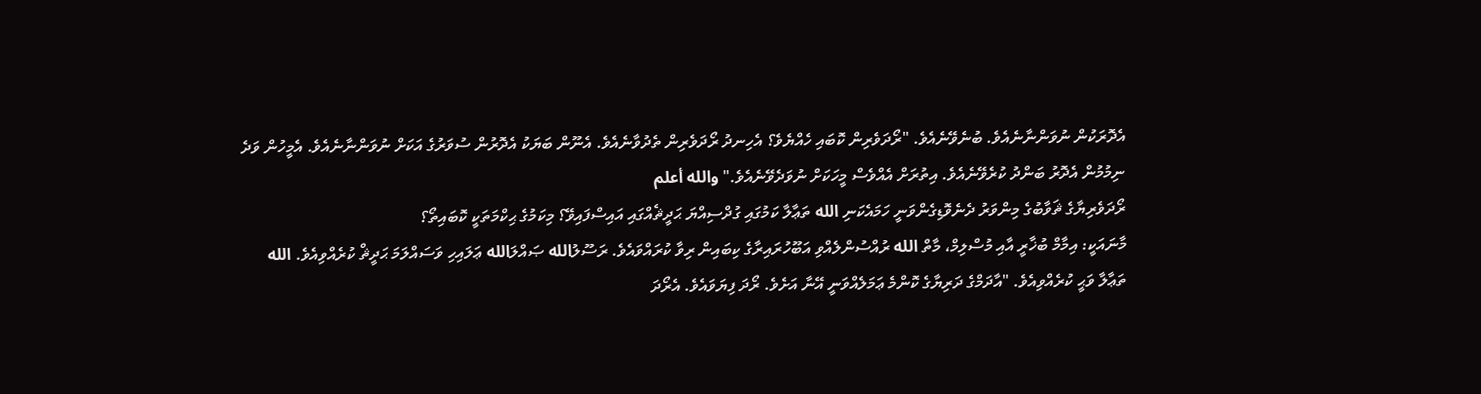އެދޮރަކުން ނުވަންނާނެއެވެ. ބުނެވޭނެއެވެ. "ރޯދަވެރިން ކޮބައި ހެއްޔެވެ؟ އެހިނދު ރޯދަވެރިން ތެދުވާނެއެވެ. އެނޫން ބަޔަކު އެދޮރުން ސުވަރުގެ އަކަށް ނުވަންނާނެއެވެ. އެމީހުން ވަދެ ނިމުމުން އެދޮރު ބަންދު ކުރެވޭނެއެވެ. އިތުރަށް އެއްވެސް މީހަކަށް ނުވަދެވޭނެއެވެ." والله أعلم
ރޯދަވެރިޔާގެ ޘަވާބުގެ މިންވަރު ދެނެވޮޑިގެންވަނީ ހަމައެކަނި الله ތަޢާލާ ކަމުގައި ގުދްސިއްޔަ ޙަދީޘެއްގައި އައިސްފައިވޭ؟ މިކަމުގެ ޙިކްމަތަކީ ކޮބައިތޯ؟
މާނައަކީ: އިމާމް ބުޚާރީ އާއި މުސްލިމް، މާތް الله ރުއްސުންލެއްވި އަބޫހުރައިރާގެ ކިބައިން ރިވާ ކުރައްވައެވެ. ރަސޫލުالله ޞައްލަالله ޢަލައިހި ވަސައްލަމަ ޙަދީޘް ކުރެއްވިއެވެ. الله ތަޢާލާ ވަޙީ ކުރެއްވިއެވެ. "އާދަމްގެ ދަރިޔާގެ ކޮންމެ ޢަމަލެއްވަނީ އޭނާ އަށެވެ. ރޯދަ ފިޔަވައެވެ. އެރޯދަ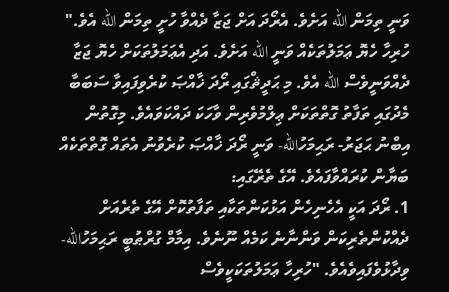ވަނީ ތިމަން الله އަށެވެ. އެރޯދަ އަށް ޖަޒާ ދެއްވާ ހުށީ ތިމަން الله އެވެ."
ހުރިހާ ހެޔޮ ޢަމަލުތަކެއް ވަނީ الله އަށެވެ. އަދި އެޢަމަލުތަކަށް ހެޔޮ ޖަޒާ ދެއްވަނީވެސް الله އެވެ. މި ޙަދީޘްގައި ރޯދަ ޚާއްޞަ ކުރެވިފައިވާ ސަބަބާ މެދުގައި ތަފާތު ގޮތްތަކަށް ޢިލްމުވެރިން ވާހަކަ ދައްކަވައެވެ. މިގޮތުން އިބްނު ޙަޖަރު- ރަޙިމަހުالله- ވަނީ ރޯދަ ޚާއްޞަ ކުރެވުނު އެތައް ގޮތްތަކެއް ބަޔާން ކުރައްވާފައެވެ. އޭގެ ތެރޭގައި:
1. ރޯދަ އަކީ އެހެނިހެން އަޅުކަންތަކާއި ތަފާތުކޮށް އޭގެ ތެރެއަށް ދެއްކުންތެރިކަން ވަންނާނެ ކަމެއް ނޫނެވެ. އިމާމް ގުރްޠުބީ ރަޙިމަހުالله- ވިދާޅުވެފައިވެއެވެ. "ހުރިހާ ޢަމަލުތަކަކީވެސް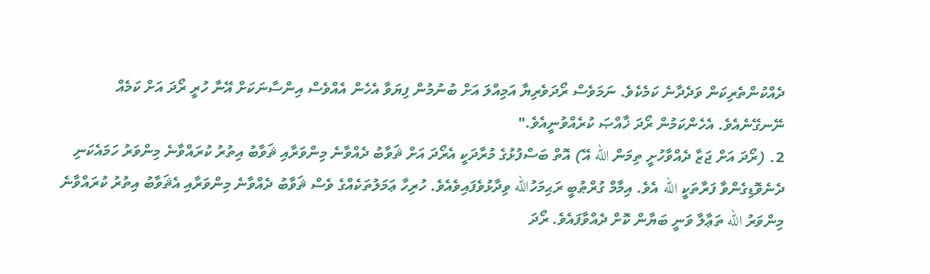ދެއްކުންތެރިކަން ވަދެދާނެ ކަމެކެވެ. ނަމަވެސް ރޯދަވެރިޔާ އަމިއްލަ އަށް ބުނުމުން ފިޔަވާ އެހެން އެއްވެސް އިންސާނަކަށް އޭނާ ހުރީ ރޯދަ އަށް ކަމެއް ނޭނގޭނެއެވެ. އެހެންކަމުން ރޯދަ ޚާއްޞަ ކުރެއްވުނީއެވެ."
2. (ރޯދަ އަށް ޖަޒާ ދެއްވާހުށީ ތިމަން الله އޭ) އޮތް ބަސްފުޅުގެ މުރާދަކީ އެރޯދަ އަށް ޘަވާބު ދެއްވާނެ މިންވަރާއި ޘަވާބު އިތުރު ކުރައްވާނެ މިންވަރު ހަމައެކަނި ދެނެވޮޑިގެންވާ ފަރާތަކީ الله އެވެ. އިމާމް ގުރްޠުބީ ރަޙިމަހުالله ވިދާޅުވެފައިވެއެވެ. ހުރިހާ ޢަމަލުތަކެއްގެ ވެސް ޘަވާބު ދެއްވާނެ މިންވަރާއި އެޘަވާބު އިތުރު ކުރައްވާނެ މިންވަރު الله ތަޢާލާ ވަނީ ބަޔާން ކޮށް ދެއްވާފައެވެ. ރޯދަ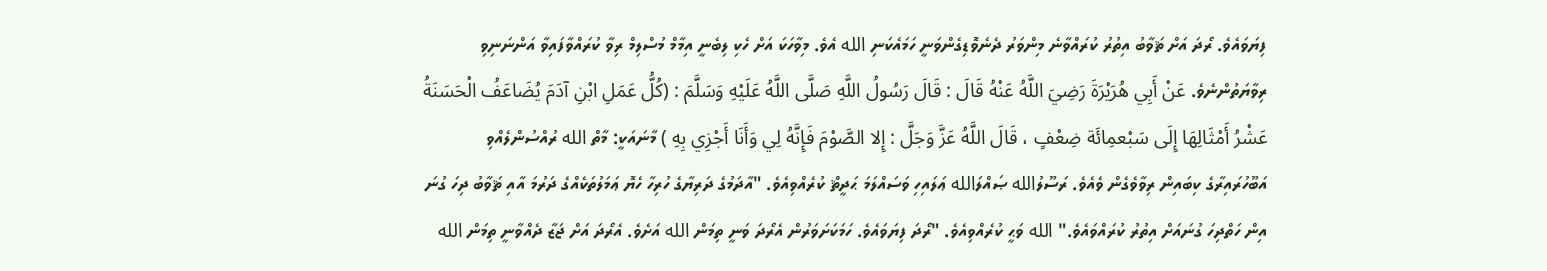ފިޔަވައެވެ. ރޯދަ އަށް ޘަވާބު އިތުރު ކުރައްވާނެ މިންވަރު ދެނެވޮޑިގެންވަނީ ހަމައެކަނި الله އެވެ. މިވާހަކަ އަށް ހެކި ލިބެނީ އިމާމް މުސްލިމް ރިވާ ކުރައްވާފައިވާ އަންނަނިވި ރިވާޔަތުންނެވެ. عَنْ أَبِي هُرَيْرَةَ رَضِيَ اللَّهُ عَنْهُ قَالَ : قَالَ رَسُولُ اللَّهِ صَلَّى اللَّهُ عَلَيْهِ وَسَلَّمَ : (كُلُّ عَمَلِ ابْنِ آدَمَ يُضَاعَفُ الْحَسَنَةُ عَشْرُ أَمْثَالِهَا إِلَى سَبْعمِائَة ضِعْفٍ ، قَالَ اللَّهُ عَزَّ وَجَلَّ : إِلا الصَّوْمَ فَإِنَّهُ لِي وَأَنَا أَجْزِي بِهِ ) މާނައަކީ: މާތް الله ރުއްސުންލެއްވި އަބޫހުރައިރާގެ ކިބައިން ރިވާވެގެން ވެއެވެ. ރަސޫލުالله ޞައްލަالله ޢަލައިހި ވަސައްލަމަ ޙަދީޘް ކުރެއްވިއެވެ. "އާދަމުގެ ދަރިޔާގެ ހުރިހާ ހެޔޮ ޢަމަލުތަކެއްގެ ދަރުމަ އާއި ޘަވާބު ދިހަ ގުނަ އިން ހަތްދިހަ ގުނައަށް އިތުރު ކުރައްވައެވެ." الله ވަޙީ ކުރެއްވިއެވެ. "ރޯދަ ފިޔަވައެވެ. ހަމަކަށަވަރުން އެރޯދަ ވަނީ ތިމަން الله އަށެވެ. އެރޯދަ އަށް ޖަޒާ ދެއްވާނީ ތިމަން الله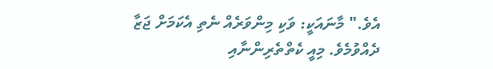އެވެ." މާނައަކީ: ވަކި މިންވަރެއް ނެތި އެކަމަށް ޖަޒާ ދެއްވުމެވެ. މިއީ ކެތްތެރިންނާއި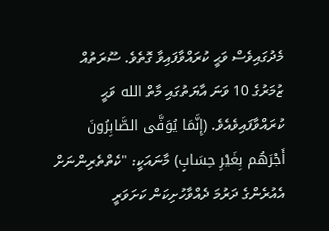މެދުގައިވެސް ވަޙީ ކުރައްވާފައިވާ ގޮތެވެ. ސޫރަތުއް ޒުމަރުގެ 10 ވަނަ އާޔަތުގައި މާތް الله ވަޙީ ކުރައްވާފައިވެއެވެ. (إِنَّمَا يُوَفَّى الصَّابِرُونَ أَجْرَهُم بِغَيْرِ حِسَابٍ) މާނައަކީ: "ކެތްތެރިންނަށް އެއުރެންގެ ދަރުމަ ދެއްވާހުށިކަން ކަށަވަރީ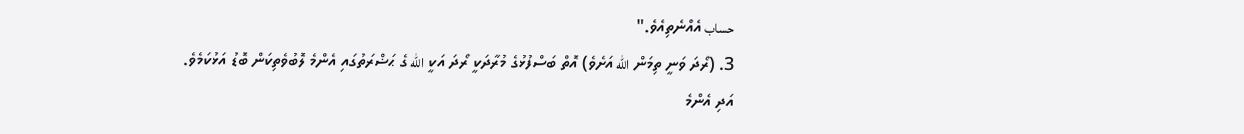حساب އެއްނެތިއެވެ."
3. (ރޯދަ ވަނީ ތިމަން الله އަށެވެ) އޮތް ބަސްފުޅުގެ މުރާދަކީ ރޯދަ އަކީ الله ގެ ޙަޟްރަތުގައި އެންމެ ލޮބުވެތިކަން ބޮޑު އަޅުކަމެވެ. އަދި އެންމެ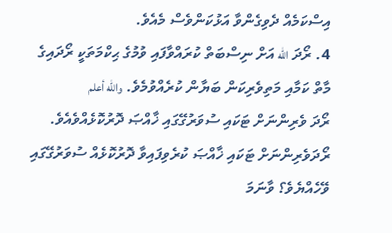އިސްކަމެއް ދެވިގެންވާ އަޅުކަންވެސް މެއެވެ.
4. ރޯދަ الله އަށް ނިސްބަތް ކުރައްވާފައި ވުމުގެ ޙިކްމަތަކީ ރޯދައިގެ މާތް ކަމާއި މަތިވެރިކަން ބަޔާން ކުރެއްވުމެވެ. والله أعلم
ރޯދަ ވެރިންނަށް ޓަކައި ސުވަރުގޭގައި ޚާއްޞަ ދޮރުކޮޅެއްވެއެވެ.
ރޯދަވެރިންނަށް ޓަކައި ޚާއްޞަ ކުރެވިފައިވާ ދޮރުކޮޅެއް ސުވަރުގޭގައި ވޭހެއްޔެވެ؟ ވާނަމަ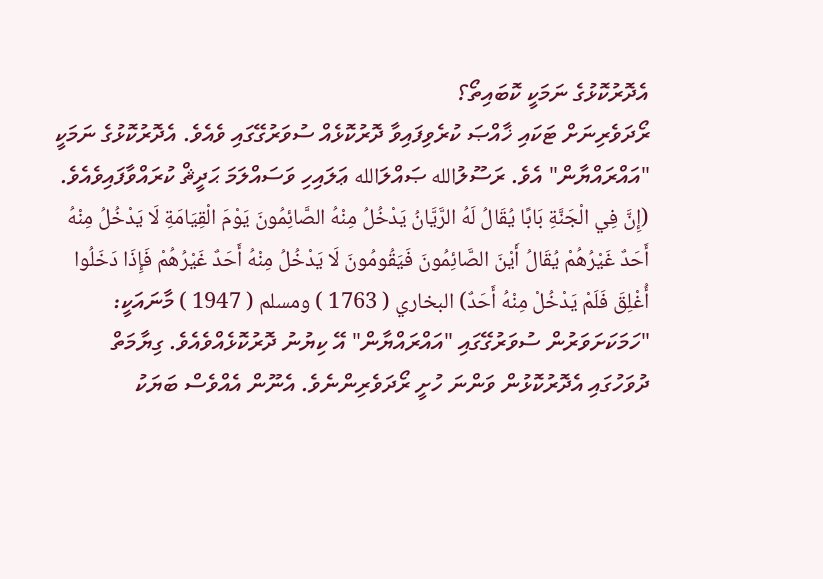އެދޮރުކޮޅުގެ ނަމަކީ ކޮބައިތޯ؟
ރޯދަވެރިނަށް ޓަކައި ޚާއްޞަ ކުރެވިފައިވާ ދޮރުކޮޅެއް ސުވަރުގޭގައި ވެއެވެ. އެދޮރުކޮޅުގެ ނަމަކީ "އައްރައްޔާން" އެވެ. ރަސޫލުالله ޞައްލަالله ޢަލައިހި ވަސައްލަމަ ޙަދީޘް ކުރައްވާފައިވެއެވެ. (إِنَّ فِي الْجَنَّةِ بَابًا يُقَالُ لَهُ الرَّيَّانُ يَدْخُلُ مِنْهُ الصَّائِمُونَ يَوْمَ الْقِيَامَةِ لَا يَدْخُلُ مِنْهُ أَحَدٌ غَيْرُهُمْ يُقَالُ أَيْنَ الصَّائِمُونَ فَيَقُومُونَ لَا يَدْخُلُ مِنْهُ أَحَدٌ غَيْرُهُمْ فَإِذَا دَخَلُوا أُغْلِقَ فَلَمْ يَدْخُلْ مِنْهُ أَحَدٌ) البخاري ( 1763 ) ومسلم ( 1947 ) މާނައަކީ: "ހަމަކަށަވަރުން ސުވަރުގޭގައި "އައްރައްޔާން" އޭ ކިޔުނު ދޮރުކޮޅެއްވެއެވެ. ގިޔާމަތް ދުވަހުގައި އެދޮރުކޮޅުން ވަންނަ ހުށީ ރޯދަވެރިންނެވެ. އެނޫން އެއްވެސް ބަޔަކު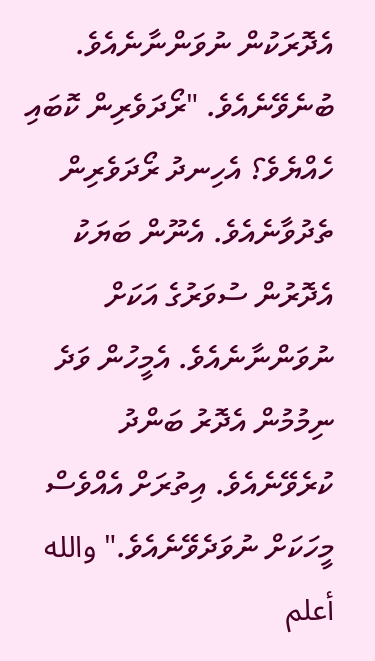އެދޮރަކުން ނުވަންނާނެއެވެ. ބުނެވޭނެއެވެ. "ރޯދަވެރިން ކޮބައި ހެއްޔެވެ؟ އެހިނދު ރޯދަވެރިން ތެދުވާނެއެވެ. އެނޫން ބަޔަކު އެދޮރުން ސުވަރުގެ އަކަށް ނުވަންނާނެއެވެ. އެމީހުން ވަދެ ނިމުމުން އެދޮރު ބަންދު ކުރެވޭނެއެވެ. އިތުރަށް އެއްވެސް މީހަކަށް ނުވަދެވޭނެއެވެ." والله أعلم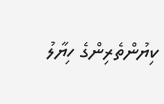ކިޔުންތެރިންގެ ހިޔާލު